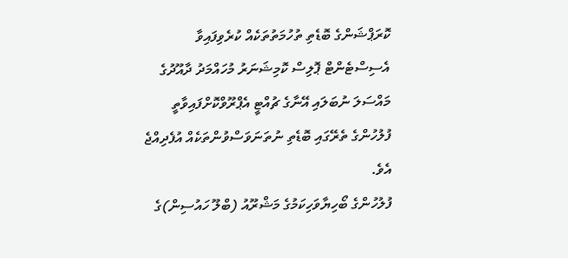ކޮރަޕްޝަންގެ ބޮޑެތި ތުހުމަތުތަކެއް ކުރެވިފައިވާ އެސިސްޓެންޓް ޕޮލިސް ކޮމިޝަނަރު މުހައްމަދު ދާއޫދުގެ މައްސަލަ ނުބަލައި އޭނާގެ ޗުއްޓީ އެޕްރޫވްކޮށްފައިވާތީ ފުލުހުންގެ ތެރޭގައި ބޮޑެތި ނުތަނަވަސްވުންތަކެއް އުފެދިއްޖެ އެވެ.
ފުލުހުންގެ ބޯހިޔާވަހިކަމުގެ މަޝްރޫއު (ބްލޫ ހައުސިން)ގެ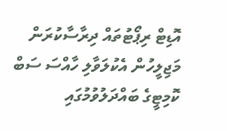އޮޑިޓް ރިޕޯޓުތައް ދިރާސާކުރަން މަޖިލީހުން އެކުލަވާލި ހާއްސަ ސަބް ކޮމިޓީގެ ބައްދަލުވުމުގައި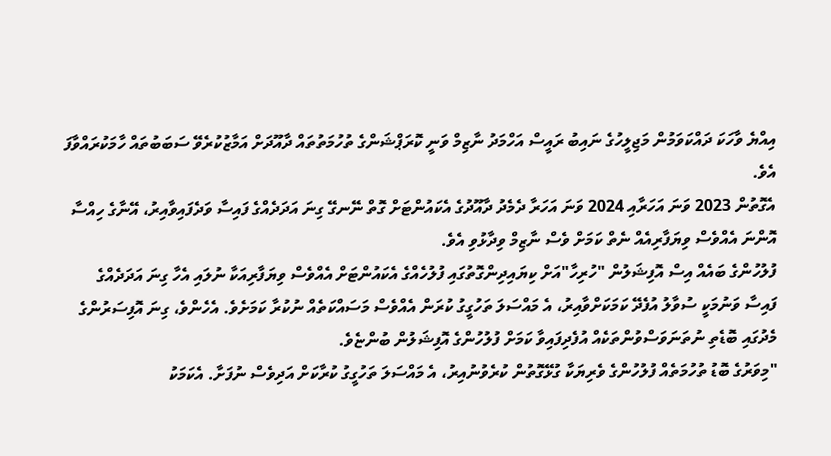އިއްޔެ ވާހަކަ ދައްކަވަމުން މަޖިލީހުގެ ނައިބު ރައީސް އަހްމަދު ނާޒިމް ވަނީ ކޮރަޕްޝަންގެ ތުހުމަތުތައް ދާއޫދަށް އަމާޒުކުރެވޭ ސަބަބުތައް ހާމަކުރައްވާފަ އެވެ.
އެގޮތުން 2023 ވަނަ އަހަރާއި 2024 ވަނަ އަހަރާ ދެމެދު ދާއޫދުގެ އެކައުންޓަށް ގޮތް ނޭނގޭ ގިނަ އަދަދެއްގެ ފައިސާ ވަދެފައިވާއިރު، އޭނާގެ ހިއްސާ އޮންނަ އެއްވެސް ވިޔަފާރިއެއް ނެތް ކަމަށް ވެސް ނާޒިމް ވިދާޅުވި އެވެ.
ފުލުހުންގެ ބައެއް އިސް އޮފިޝަލުން "ހުރިހާ"އަށް ކިޔައިދިންގޮތުގައި ފުލުހެއްގެ އެކައުންޓަށް އެއްވެސް ވިޔަފާރިއަކާ ނުލައި އެހާ ގިނަ އަދަދެއްގެ ފައިސާ ވަނުމަކީ ސުވާލު އުފެދޭ ކަމަކަށްވާއިރު، އެ މައްސަލަ ތަހުގީގު ކުރަން އެއްވެސް މަސައްކަތެއް ނުކުރާ ކަމަށެވެ. އެހެންވެ، ގިނަ އޮފިސަރުންގެ މެދުގައި ބޮޑެތި ނުތަނަވަސްވުންތަކެއް އުފެދިފައިވާ ކަމަށް ފުލުހުންގެ އޮފިޝަލުން ބުންޏެވެ.
"މިވަރުގެ ބޮޑު ތުހުމަތެއް ފުލުހުންގެ ވެރިޔަކާ ގުޅޭގޮތުން ކުރެވުނުއިރު، އެ މައްސަލަ ތަހުގީގު ކުރާކަށް އަދިވެސް ނުފަށާ. އެކަމަކު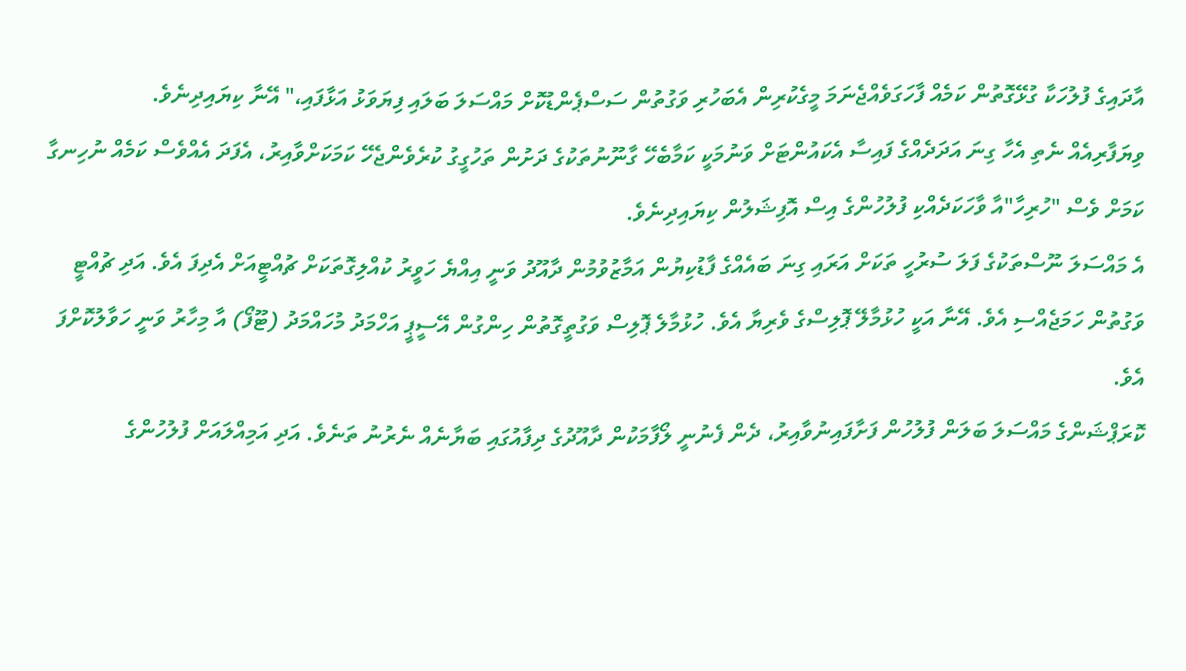އާދައިގެ ފުލުހަކާ ގުޅޭގޮތުން ކަމެއް ފާހަގަވެއްޖެނަމަ މީގެކުރިން އެބަހުރި ވަގުތުން ސަސްޕެންޑުކޮށް މައްސަލަ ބަލައި ފިޔަވަޅު އަޅާފައި،" އޭނާ ކިޔައިދިނެވެ.
ވިޔަފާރިއެއް ނެތި އެހާ ގިނަ އަދަދެއްގެ ފައިސާ އެކައުންޓަށް ވަނުމަކީ ކަމާބެހޭ ގާނޫނުތަކުގެ ދަށުން ތަހުގީގު ކުރެވެންޖެހޭ ކަމަކަށްވާއިރު، އެފަދަ އެއްވެސް ކަމެއް ނުހިނގާ ކަމަށް ވެސް "ހުރިހާ"އާ ވާހަކަދެއްކި ފުލުހުންގެ އިސް އޮފިޝަލުން ކިޔައިދިނެވެ.
އެ މައްސަލަ ނޫސްތަކުގެ ފަލަ ސުރުހީ ތަކަށް އަރައި ގިނަ ބައެއްގެ ފާޑުކިޔުން އަމާޒުވުމުން ދާއޫދު ވަނީ އިއްޔެ ހަވީރު ކުއްލިގޮތަކަށް ޗުއްޓީއަށް އެދިފަ އެވެ. އަދި ޗުއްޓީ ވަގުތުން ހަމަޖެއްސި އެވެ. އޭނާ އަކީ ހުޅުމާލޭ ޕޮލިސްގެ ވެރިޔާ އެވެ. ހުޅުމާލެ ޕޮލިސް ވަގުތީގޮތުން ހިންގުން އޭސީޕީ އަހްމަދު މުހައްމަދު (ޓޫފޯ) އާ މިހާރު ވަނީ ހަވާލުކޮށްފަ އެވެ.
ކޮރަޕްޝަންގެ މައްސަލަ ބަލަން ފުލުހުން ފަށާފައިނުވާއިރު، ދެން ފެނުނީ ލޯފާމަކުން ދާއޫދުގެ ދިފާއުގައި ބަޔާނެއް ނެރުނު ތަނެވެ. އަދި އަމިއްލައަށް ފުލުހުންގެ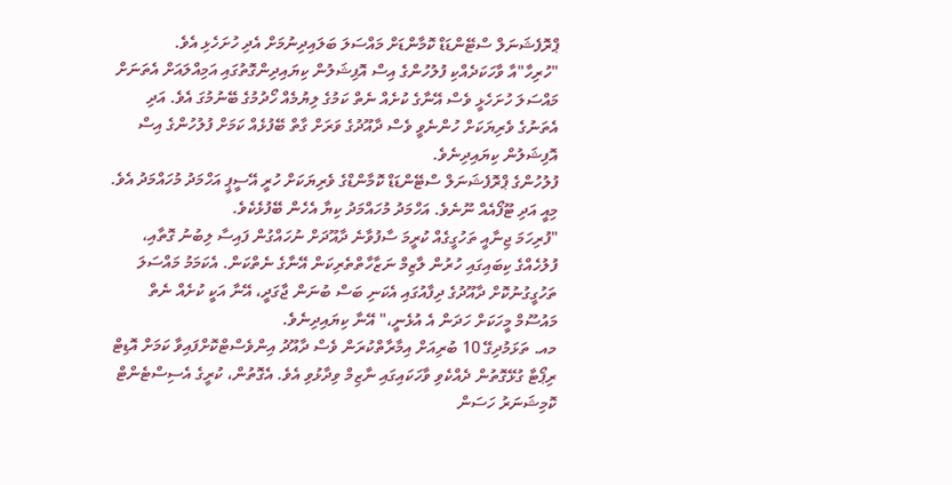ޕްރޮފެޝަނަލް ސްޓޭންޑަޑް ކޮމާންޑަށް މައްސަލަ ބަލައިދިނުމަށް އެދި ހުށަހެޅި އެވެ.
"ހުރިހާ"އާ ވާހަކަދެއްކި ފުލުހުންގެ އިސް އޮފިޝަލުން ކިޔައިދިންގޮތުގައި އަމިއްލައަށް އެތަނަށް މައްސަލަ ހުށަހެޅީ ވެސް އޭނާގެ ކުށެއް ނެތް ކަމުގެ ލިޔުމެއް ހޯދުމުގެ ބޭނުމުގަ އެވެ. އަދި އެތަނުގެ ވެރިޔަކަށް ހުންނެވީ ވެސް ދާއޫދުގެ ވަރަށް ގާތް ބޭފުޅެއް ކަމަށް ފުލުހުންގެ އިސް އޮފިޝަލުން ކިޔައިދިނެވެ.
ފުލުހުންގެ ޕްރޮފެޝަނަލް ސްޓޭންޑަޑް ކޮމާންޑްގެ ވެރިޔަކަށް ހުރީ އޭސީޕީ އަހްމަދު މުހައްމަދު އެވެ. މިއީ އަދި ޓޫފޯއެއް ނޫނެވެ. އަހްމަދު މުހައްމަދު ކިޔާ އެހެން ބޭފުޅެކެވެ.
"ފުރިހަމަ ޖިނާއީ ތަހުގީގެއް ކުރީމަ ސާފުވާނެ ދާއޫދަށް ނުހައްގުން ފައިސާ ލިބުނު ގޮތާއި، ފުލުހެއްގެ ކިބައިގައި ހުރުން ލާޒިމް ނަޒާހާތްތެރިކަން އޭނާގެ ނެތްކަން. އެކަމަމު މައްސަލަ ތަހުގީގުނުކޮށް ދާއޫދުގެ ދިފާއުގައި އެކަނި ބަސް ބުނަން ޖާގަދީ، އޭނާ އަކީ ކުށެއް ނެތް މައުސޫމް މީހަކަށް ހަދަން އެ އުޅެނީ،" އޭނާ ކިޔައިދިނެވެ.
މއ. ތަޅަމުދިގޭ 10 ބުރިއަށް އިމާރާތްކުރަން ވެސް ދާއޫދު އިންވެސްޓްކޮށްފައިވާ ކަމަށް އޮޑިޓް ރިޕޯޓާ ގުޅޭގޮތުން ދެއްކެވި ވާހަކައިގައި ނާޒިމް ވިދާޅުވި އެވެ. އެގޮތުން، ކުރީގެ އެސިސްޓެންޓް ކޮމިޝަނަރު ހަސަން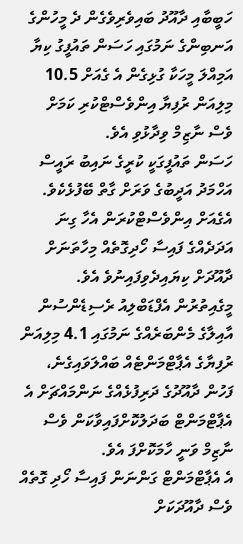ހަބީބާއި ދާއޫދު ބައިވެރިވެގެން ދެ މީހުންގެ އަނބިންގެ ނަމުގައި ހަސަން ތައުފީގު ކިޔާ އަމިއްލަ މީހަކާ ގުޅިގެން އެ ގެއަށް 10.5 މިލިއަން ރުފިޔާ އިންވެސްޓްކުރި ކަމަށް ވެސް ނާޒިމް ވިދާޅުވި އެވެ.
ހަސަން ތައުފީގަކީ ކުރީގެ ނައިބު ރައީސް އަހްމަދު އަދީބުގެ ވަރަށް ގާތް ބޭފުޅެކެވެ. އެގެއަށް އިންވެސްޓްކުރަން އެހާ ގިނަ އަދަދެއްގެ ފައިސާ ހޯދިގޮތެއް މިހާތަނަށް ދާއޫދަށް ކިޔައިދެވިފައިނުވެ އެވެ.
މީގެއިތުރުން އެފްޑަބްލިއު ރެސިޑެންސުން އާއިލާގެ މެންބަރެއްގެ ނަމުގައި 4.1 މިލިއަން ރުފިޔާގެ އެޕާޓްމަންޓެއް ބައްލަވައިގެނެ، ފަހުން ދާއޫދުގެ ދަރިފުޅެއްގެ ނަންމައްޗަށް އެ އެޕާޓްމަންޓް ބަދަލުކޮށްފައިވާކަން ވެސް ނާޒިމް ވަނީ ހާމަކޮށްފަ އެވެ.
އެ އެޕާޓްމަންޓް ގަންނަން ފައިސާ ހޯދި ގޮތެއް ވެސް ދާއޫދަކަށް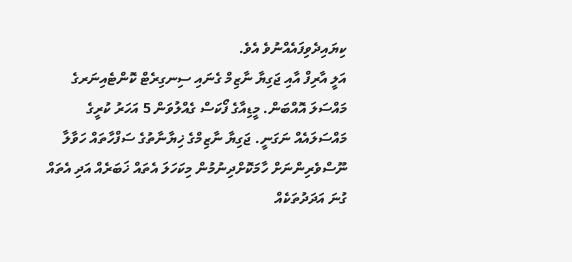ކިޔައިދެވިފައެއްނުވެ އެވެ.
އަލީ އާރިފް އާއި ޖަގިޔާ ނާޒިމް ގެނައި ސިނގިރެޓް ކޮންޓެއިނަރގެ މައްސަލަ އޮއްބަން. މީޑިއާގެ ފޯކަސް ގެއްލުވަން 5 އަހަރު ކުރީގެ މައްސަލައެއް ނަގަނީ. ޖަގިޔާ ނާޒިމްގެ ޚިޔާނާތުގެ ސަފްހާތައް ހަވާލާ ނޫސްވެރިންނަށް ހާމަކޮށްދިނުމުން މިކަހަލަ އެތައް ޚަބަރެއް އަދި އެތައް ގުނަ އަދަދުތަކެއް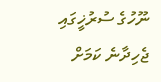ނޫހުގެ ސުރުޚީގައި ޖެހިދާނެ ކަމަށް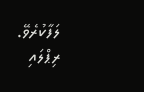ލަފާކުރެވޭ.
ރިޕްލައި